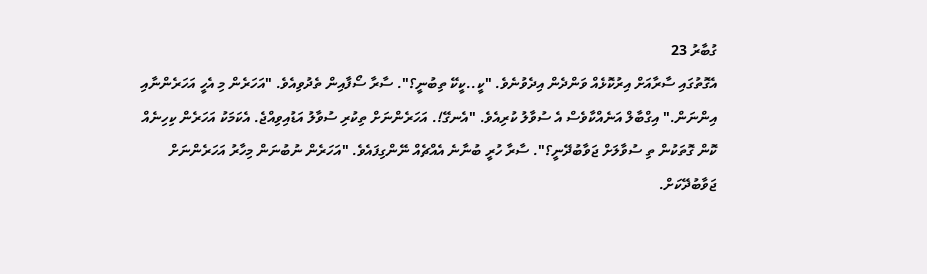ގުބާރު 23
އެގޮތުގައި ސާރާއަށް އިރުކޮޅެއް ވަންދެން އިދެވުނެވެ. "ކީ..ކީކޭ ތިބުނީ؟". ސާރާ ސޯފާއިން ތެދުވިއެވެ. "އަހަރެން މި އެހީ އަހަރެންނާއި އިންނަން." އިގްބާލް އަނެއްކާވެސް އެ ސުވާލު ކުރިއެވެ. "އެނގޭ!. އަހަރެންނަށް ތިކުރި ސުވާލު އަޑުއިވިއްޖެ. އެކަމަކު އަހަރެން ކިހިނެއް ކޮން ގޮތަކުން ތި ސުވާލަށް ޖަވާބުދޭނީ؟". ސާރާ ހުރީ ބުނާނެ އެއްޗެއް ނޭންގިފައެވެ. "އަހަރެން ނުބުނަން މިހާރު އަހަރެންނަށް ޖަވާބުދޭކަށް.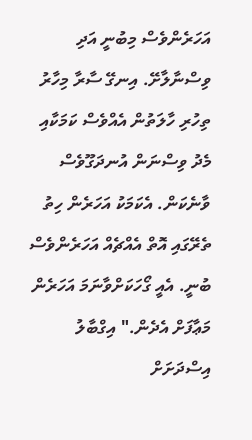އަހަރެންވެސް މިބުނީ އަދި ވިސްނާލާށޭ. އިނގޭ ސާރާ މިހާރު ތިހުރި ހާލަތުން އެއްވެސް ކަމަކާއި މެދު ވިސްނަން އުނދަގޫވެސް ވާނެކަން. އެކަމަކު އަހަރެން ހިތު ތެރޭގައި އޮތް އެއްޗެއް އަހަރެންވެސް ބުނީ. އެއީ ގޯހަކަށްވާނަމަ އަހަރެން މަޢާފަށް އެދެން." އިގްބާލު އިސްދަށަށް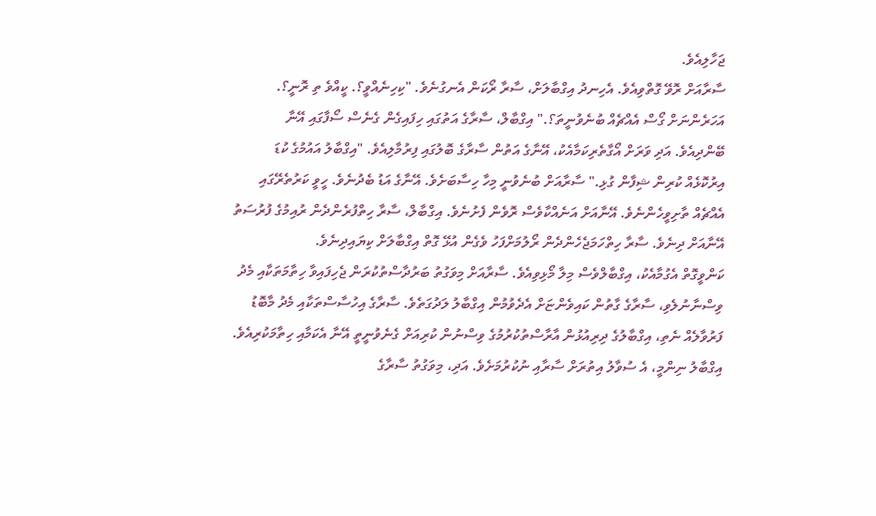ޖަހާލިއެވެ.
ސާރާއަށް ރޮވޭ ގޮތްވިއެވެ. އެހިނދު އިގްބާލަށް، ސާރާ ރޯކަން އެނގުނެވެ. "ކިހިނެއްވީ؟. ކީއްވެ ތި ރޮނީ؟. އަހަރެންނަށް ގޯސް އެއްޗެއް ބުނެވުނީތަ؟." އިގްބާލް، ސާރާގެ އަތުގައި ހިފައިގެން ގެނެސް ސޯފާގައި އޭނާ ބޭންދިއެވެ. އަދި ވަރަށް އޯގާތެރިކަމާއެކު، އޭނާގެ އަތުން ސާރާގެ ބޮލުގައި ފިރުމާލިއެވެ. "އިގްބާލު އައުމުގެ ކުޑަ އިރުކޮޅެއް ކުރިން ޝިފާން ގުޅި." ސާރާއަށް ބުނެވުނީ މިހާ ހިސާބަށެވެ. އޭނާގެ އަޑު ބެދުނެވެ. ހީވީ ކަރުތެރޭގައި އެއްޗެއް ތާށިވީހެންނެވެ. އޭނާއަށް އަނެއްކާވެސް ރޮވެން ފެށުނެވެ. އިގްބާލް، ސާރާ ހިތްފުރެންދެން ރުއިމުގެ ފުރުސަތު އޭނާއަށް ދިނެވެ. ސާރާ ހިތްހަމަޖެހެންދެން ރޯލުމަށްފަހު ވެގެން އުޅޭ ގޮތް އިގްބާލަށް ކިޔައިދިނެވެ.
ކަންވީގޮތް އެގުމާއެކު، އިގްބާލްވެސް މިލާ މޯޅިވިއެވެ. ސާރާއަށް މިވަގުތު ބަރުދާސްތުކުރަން ޖެހިފައިވާ ހިތާމަތަކާއި މެދު ވިސްނާނުލެވި، ސާރާގެ ގާތުން ކައިވެންޏަށް އެދެވުމުން އިގްބާލު ލަދުގަތެވެ. ސާރާގެ އިހުސާސްތަކާއި މެދު މާބޮޑު ފަރުވާލެއް ނެތި، އިގްބާލުގެ ދިރިއުޅުން އާރާސްތުކުރުމުގެ ވިސްނުން ކުރިއަށް ގެނެވުނީތީ އޭނާ އެކަމާއި ހިތާމަކުރިއެވެ. އިގްބާލު ނިންމީ، އެ ސުވާލު އިތުރަށް ސާރާއި ނުކުރުމަށެވެ. އަދި، މިވަގުތު ސާރާގެ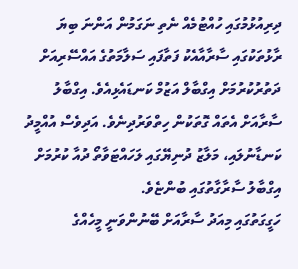ދިރިއުޅުމުގައި ހުއްޓުމެއް ނެތި ނަގަމުން އަންނަ ބިޔަ ރާޅުތަކުގައި ސާރާއާއެކު ފަތާފައި ސަލާމަތުގެ އައްސޭރިއަށް ދަތުރުކުރުމަށް އިގްބާލް އަޒުމް ކަނޑައެޅިއެވެ. އިގްބާލު ސާރާއަށް އެތައް ގޮތަކުން ހިތްވަރުދިނެވެ. އަދިވެސް އުއްމީދު ކަނޑާނުލައި، މަލާޒު ދުނިޔޭގައި ލަހައްޓަވާތޯ ދުއާ ކުރުމަށް އިގްބާލު ސާރާގާތުގައި ބުންޏެވެ.
ހަގީގަތުގައި މިއަދު ސާރާއަށް ބޭނުންވަނީ މީހެއްގެ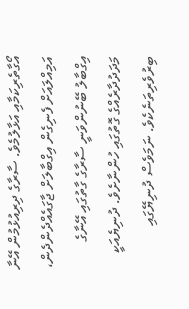އޯގާތެރިކަމާއި އަޅާލުމެވެ. ސާރާގެ ދިރިއުޅުމުން އޭނާ އަމިއްލައަށް ފެނިގެން އިގްބާލަށް ޖާގައެއްދެންދެން، އިގްބާލު ބޭނުންވަނީ ސާރާގެ ގާތުގައި އޭނާގެ މަދަދުދާރެއްގެ ގޮތުގައި ހުންނާށެވެ. ދުނިޔެއަކީ ބިރުވެރިތަނެކެވެ. ނަމަވެސް ދުނިޔޭގައި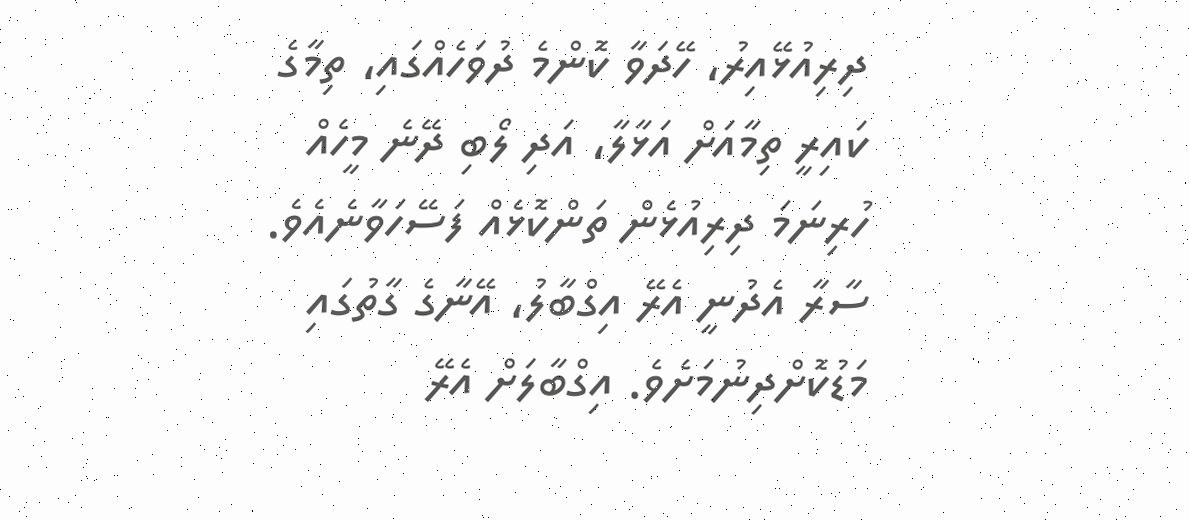ދިރިއުޅޭއިރު، ހޭދަވާ ކޮންމެ ދުވަހެއްގައި، ތިމާގެ ކައިރީ ތިމާއަށް އަޅާލާ، އަދި ލޯބި ދޭނެ މީހެއް ހުރިނަމަ ދިރިއުޅެން ތަންކޮޅެއް ފަސޭހަވާނެއެވެ.
ސާރާ އެދުނީ އެރޭ އިގްބާލު، އޭނާގެ ގާތުގައި މަޑުކޮށްދިނުމަށެވެ. އިގްބާލަށް އެރޭ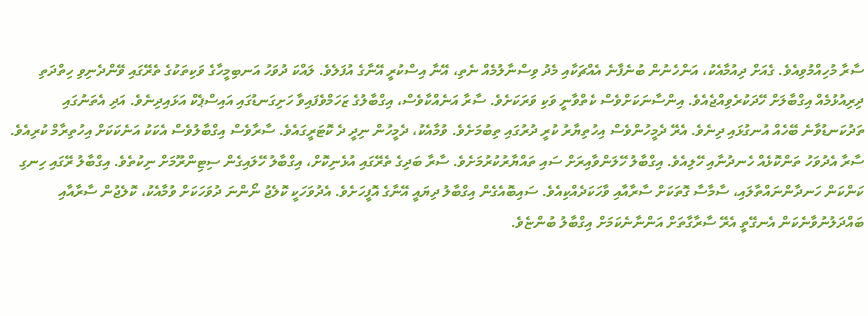ސާރާ މުހިއްމުވިއެވެ. ގެއަށް ދިއުމާއެކު، އަންހެނުން ބުނެފާނެ އެއްޗަކާއި މެދު ވިސްނާލުމެއް ނެތި، އޭނާ އިސްކުރީ އޭނާގެ އުފަލެވެ. ލައްކަ ދުވަހު އަނބިމީހާގެ ވަކިތަކުގެ ތެރޭގައި ވޭންދެނިވި ހިތްދަތި ދިރިއުޅުމެއް އިގްބާލަށް ހޭދަކުރެވިއްޖެއެވެ. އިންސާނަކަށްވެސް ކެތްވާނީ ވަކި ވަރަކަށެވެ. ސާރާ އަނެއްކާވެސް، އިގްބާލުގެ ޒަހަމްވެފައިވާ ހަށިގަނޑުގައި އައިސްޕެކް އަޅައިދިނެވެ. އަދި އެތަނުގައި ތަދުކަނޑުވާނެ ބޭހެއް އުނގުޅައި ދިނެވެ. އެރޭ ދެމީހުންވެސް އިހުތިޔާރު ކުރީ ދުރުގައި ތިބުމަށެވެ. ވުމާއެކު، ދެމީހުން ނިދީ ދެ ކޮޓަރީގައެވެ. ސާރާވެސް އިގްބާލުވެސް އެކަކު އަނެކަކަށް އިހުތިރާމް ކުރިއެވެ.
ސާރާ އެދުވަހު ތަންކޮޅެއް ހެނދުނާއި ހޭލިއެވެ. އިގްބާލު ހޭލަންވާއިރަށް ސައި ތައްޔާރުކުރުމަށެވެ. ސާރާ ބަދިގެ ތެރޭގައި އުޅެނިކޮށް، އިގްބާލު ހޭލައިގެން ސިޓިންރޫމަށް ނިކުތެވެ. އިގްބާލު ރޭގައި ހިނގި ކަންކަން ހަނދާންނައްތާލައި، ސާމާސާ ގޮތަކަށް ސާރާއާއި ވާހަކަދެއްކިއެވެ. ސައިބޮއެގެން އިގްބާލު ދިޔައީ އޭނާގެ އޮފީހަށެވެ. އެދުވަހަކީ ކޮލެޖު ނޯންނަ ދުވަހަކަށް ވުމާއެކު، ކޮލެޖުން ސާރާއާއި ބައްދަލުނުވާނެކަން އެނގޭތީ އެރޭ ސާރާގާތަށް އަންނާނެކަމަށް އިގްބާލު ބުންޏެވެ.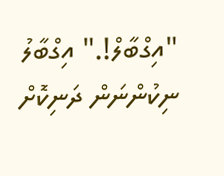"އިގްބާލް!." އިގްބާލު ނިކުންނަން ދަނިކޮށް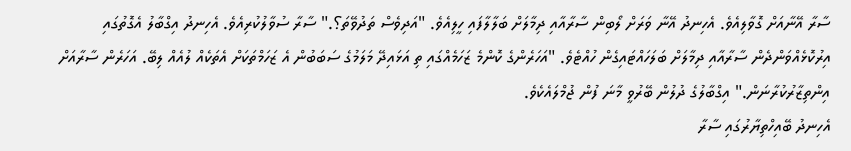ސާރާ އޭނާއަށް ގޮވާލިއެވެ. އެހިނދު އޭނާ ވަރަށް ލޯބިން ސާރާއާއި ދިމާލަށް ބަލާލާފައި ހީލިއެވެ. "އަދިވެސް ތަދުވޭތަ؟." ސާރާ ސުވާލުކުރިއެވެ. އެހިނދު އިގްބާލު އެގޮތުގައި އިރުކޮޅެއްވަންދެން ސާރާއާއި ދިމާލަށް ބަލަހައްޓައިގެން ހުއްޓެވެ. "އަހަރެންގެ ކޮންމެ ޒަހަމެއްގައި ތި އަޅައިދޭ މަލަމުގެ ސަބަބުން އެ ޒަހަމްތަކަށް އެތަކެއް ލުއެއް ލިބޭ. އަހަރެން ސާރާއަށް އިންތިޒާރުކުރާނަން." އިގްބާލުގެ ދުލުން ބޭރުވީ މާނަ ފުން ޖުމްލައެކެވެ.
އެހިނދު ބޭއިހްތިޔާރުގައި ސާރާ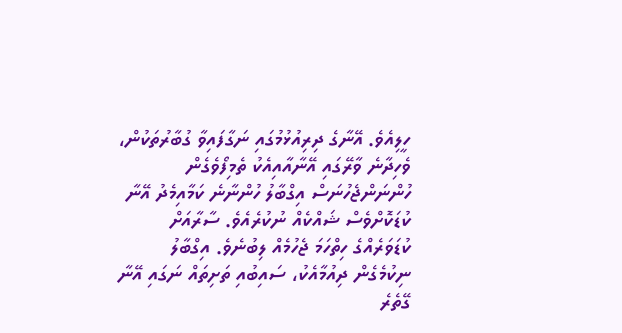ހީލިއެވެ. އޭނާގެ ދިރިއުޅުމުގައި ނަގާފައިވާ ގުބާރުތަކުން، ވެހިދާނެ ވާރޭގައި އޭނާއާއިއެކު ތެމިފޯވެގެން ހުންނަންޖެހުނަސް އިގްބާލު ހުންނާނެ ކަމާއިމެދު އޭނާ ކުޑަކޮށްވެސް ޝައްކެއް ނުކުރެއެވެ. ސާރާއަށް ކުޑަވަރެއްގެ ހިތްހަމަ ޖެހުމެއް ލިބުނެވެ. އިގްބާލު ނިކުމެގެން ދިއުމާއެކު، ސައިބުއި ތަށިތައް ނަގައި އޭނާ ގޭތެރެ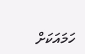ހަމައަކަށް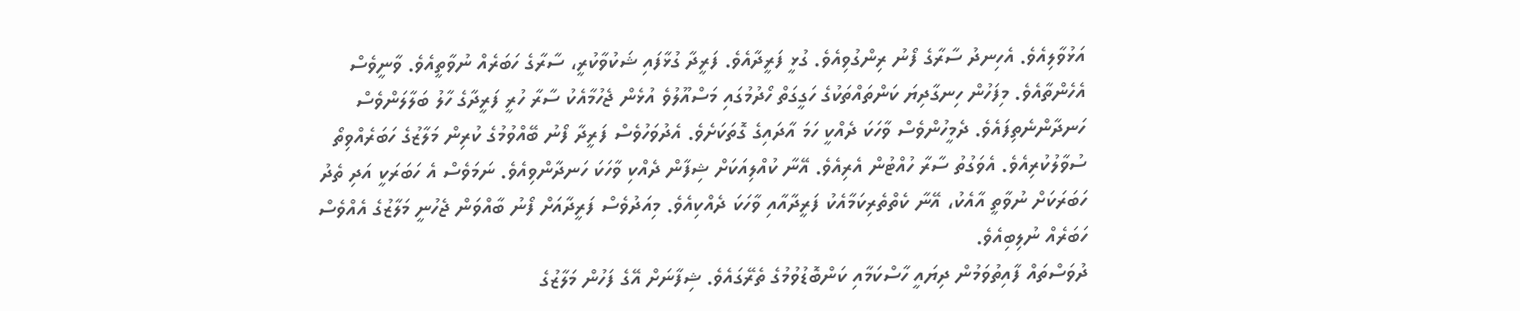އަޅުވާލިއެވެ. އެހިނދު ސާރާގެ ފޯނު ރިންގުވިއެވެ. ގުޅީ ފަރީދާއެވެ. ފަރީދާ ގުޅާފައި ޝަކުވާކުރީ، ސާރާގެ ހަބަރެއް ނުވާތީއެވެ. ވާނީވެސް އެހެންތާއެވެ. މިފަހުން ހިނގާދިޔަ ކަންތައްތަކުގެ ހަގީގަތް ހޯދުމުގައި މަސްއޫލުވެ އުޅެން ޖެހުމާއެކު ސާރާ ހުރީ ފަރީދާގެ ހާލު ބަލާލަންވެސް ހަނދާންނެތިފައެވެ. ދެމީހުންވެސް ވާހަކަ ދެއްކީ ހަމަ އާދައިގެ ގޮތަކަށެވެ. އެދުވަހުވެސް ފަރީދާ ފޯނު ބޭއްވުމުގެ ކުރިން މަލާޒުގެ ހަބަރެއްވިތޯ ސުވާލުކުރިއެވެ. އެވަގުތު ސާރާ ހުއްޓުން އެރިއެވެ. އޭނާ ކުއްލިއަކަށް ޝިފާން ދެއްކި ވާހަކަ ހަނދާންވިއެވެ. ނަމަވެސް އެ ހަބަރަކީ އަދި ތެދު ހަބަރަކަށް ނުވާތީ އާއެކު، އޭނާ ކެތްތެރިކަމާއެކު ފަރީދާއާއި ވާހަކަ ދެއްކިއެވެ. މިއަދުވެސް ފަރީދާއަށް ފޯނު ބާއްވަން ޖެހުނީ މަލާޒުގެ އެއްވެސް ހަބަރެއް ނުލިބިއެވެ.
ދުވަސްތައް ފާއިތުވަމުން ދިޔައީ ހާސްކަމާއި ކަންބޮޑުވުމުގެ ތެރޭގައެވެ. ޝިފާނަށް އޭގެ ފަހުން މަލާޒުގެ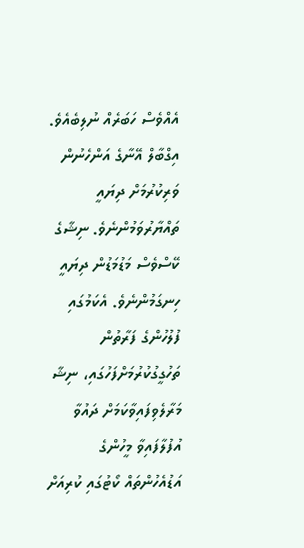އެއްވެސް ހަބަރެއް ނުލިބެއެވެ. އިގްބާލް އޭނާގެ އަންހެނުން ވަރިކުރުމަށް ދިޔައީ ތައްޔާރުވަމުންނެވެ. ނިޝާގެ ކޭސްވެސް މަޑުމަޑުން ދިޔައީ ހިނގަމުންނެވެ. އެކަމުގައި ފުލުހުންގެ ފަރާތުން ތަހުގީގުކުރުމަށްފަހުގައި، ނިޝާ މަރާލެވިފައިވާކަމަށް ދައުވާ އުފުލާފައިވާ މީހުންގެ އަޑުއެހުންތައް ކޯޓުގައި ކުރިއަށް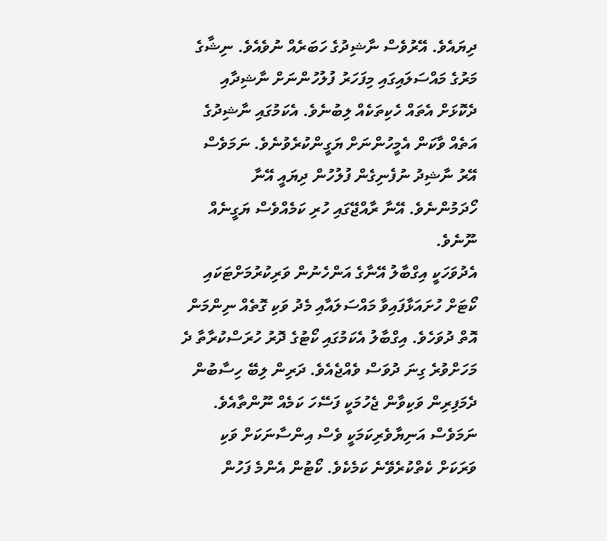ދިޔައެވެ. އޭރުވެސް ނާޝިދުގެ ހަބަރެއް ނުވެއެވެ. ނިޝާގެ މަރުގެ މައްސަލައިގައި މިފަހަރު ފުލުހުންނަށް ނާޝިދާއި ދެކޮޅަށް އެތައް ހެކިތަކެއް ލިބުނެވެ. އެކަމުގައި ނާޝިދުގެ އަތެއް ވާކަން އެމީހުންނަށް ޔަގީންކުރެވުނެވެ. ނަމަވެސް އޭރު ނާޝިދު ނުފެނިގެން ފުލުހުން ދިޔައީ އޭނާ ހޯދަމުންނެވެ. އޭނާ ރާއްޖޭގައި ހުރި ކަމެއްވެސް ޔަގީނެއް ނޫނެވެ.
އެދުވަހަކީ އިގްބާލު އޭނާގެ އަންހެނުން ވަރިކުރުމަށްޓަކައި ކޯޓަށް ހުށައަޅާފައިވާ މައްސަލައާއި މެދު ވަކި ގޮތެއް ނިންމަން އޮތް ދުވަހެވެ. އިގްބާލު އެކަމުގައި ކޯޓުގެ ދޮރު ހުރަސްކުރާތާ ދެ މަހަށްވުރެ ގިނަ ދުވަސް ވެއްޖެއެވެ. ދަރިން ލިބޭ ހިސާބުން ދެމަފިރިން ވަކިވާން ޖެހުމަކީ ފަސޭހަ ކަމެއް ނޫންތާއެވެ. ނަމަވެސް އަނިޔާވެރިކަމަކީ ވެސް އިންސާނަކަށް ވަކި ވަރަކަށް ކެތްކުރެވޭނެ ކަމެކެވެ. ކޯޓުން އެންމެ ފަހުން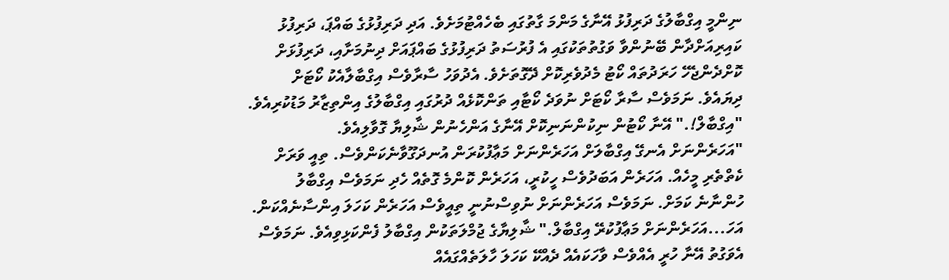ނިންމީ އިގްބާލުގެ ދަރިފުޅު އޭނާގެ މަންމަ ގާތުގައި ބެހެއްޓުމަށެވެ. އަދި ދަރިފުޅުގެ ބައްޕަ، ދަރިފުޅު ކައިރިއަށްދާން ބޭނުންވާ ވަގުތުތަކުގައި އެ ފުރުސަތު ދަރިފުޅުގެ ބައްޕައަށް ދިނުމަށާއި، ދަރިފުޅަށް ކޮށްދެންޖެހޭ ހަރަދުތައް ކޯޓު މެދުވެރިކޮށް ދޭގޮތަށެވެ. އެދުވަހު ސާރާވެސް އިގްބާލާއެކު ކޯޓަށް ދިޔައެވެ. ނަމަވެސް ސާރާ ކޯޓަށް ނުވަދެ ކޯޓާއި ތަންކޮޅެއް ދުރުގައި އިގްބާލުގެ އިންތިޒާރު މަޑުކުރިއެވެ. "އިގްބާލް!." އޭނާ ކޯޓުން ނިކުންނަނިކޮށް އޭނާގެ އަންހެނުން ޝާލިޔާ ގޮވާލިއެވެ.
"އަހަރެންނަށް އެނގޭ އިގްބާލަށް އަހަރެންނަށް މަޢާފުކުރަން އުނދަގޫވާނެކަންވެސް. ތިއީ ވަރަށް ކެތްތެރި މީހެއް. އަހަރެން އަބަދުވެސް ހީކުރީ، އަހަރެން ކޮންމެ ގޮތެއް ހެދި ނަމަވެސް އިގްބާލު ހުންނާނެ ކަމަށް. ނަމަވެސް އަހަރެންނަށް ނުވިސްނުނީ ތިއީވެސް އަހަރެން ކަހަލަ އިންސާނެއްކަން. އަހަ...އަހަރެންނަށް މަޢާފުކުރޭ އިގްބާލް." ޝާލިޔާގެ ޖުމްލަތަކުން އިގްބާލު ފެންކަޅިވިއެވެ. ނަމަވެސް އެވަގުތު އޭނާ ހުރީ އެއްވެސް ވާހަކައެއް ދެއްކޭ ކަހަލަ ހާލަތެއްގައެއް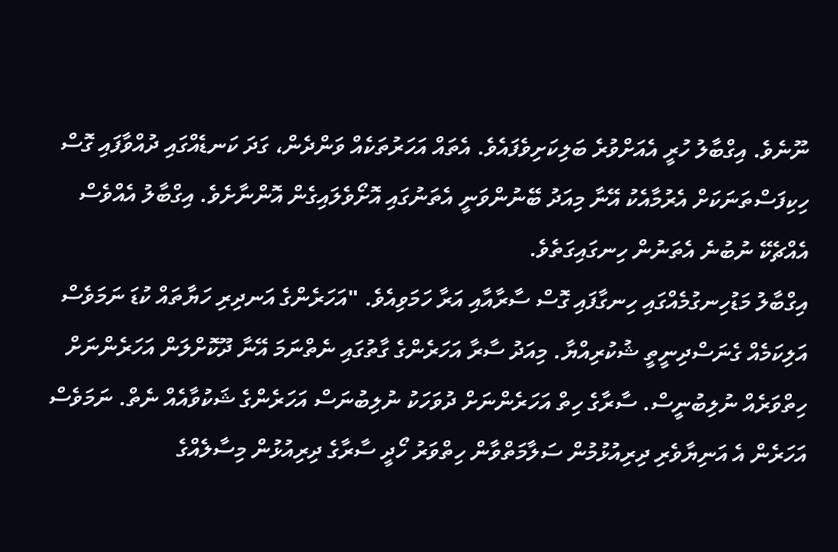ނޫނެވެ. އިގްބާލު ހުރީ އެއަށްވުރެ ބަލިކަށިވެފައެވެ. އެތައް އަހަރުތަކެއް ވަންދެން، ގަދަ ކަނޑެއްގައި ދުއްވާފައި ގޮސް ހިކިފަސްތަނަކަށް އެރުމާއެކު އޭނާ މިއަދު ބޭނުންވަނީ އެތަނުގައި އޮށޯވެލައިގެން އޮންނާށެވެ. އިގްބާލު އެއްވެސް އެއްޗެކޭ ނުބުނެ އެތަނުން ހިނގައިގަތެވެ.
އިގްބާލު މަޑުހިނގުމެއްގައި ހިނގާފައި ގޮސް ސާރާއާއި އަރާ ހަމަވިއެވެ. "އަހަރެންގެ އަނދިރި ހަޔާތައް ކުޑަ ނަމަވެސް އަލިކަމެއް ގެނަސްދިނީތީ ޝުކުރިއްޔާ. މިއަދު ސާރާ އަހަރެންގެ ގާތުގައި ނެތްނަމަ އޭނާ ދޫކޮށްލަން އަހަރެންނަށް ހިތްވަރެއް ނުލިބުނީސް. ސާރާގެ ހިތް އަހަރެންނަށް ދުވަހަކު ނުލިބުނަސް އަހަރެންގެ ޝަކުވާއެއް ނެތް. ނަމަވެސް އަހަރެން އެ އަނިޔާވެރި ދިރިއުޅުމުން ސަލާމަތްވާން ހިތްވަރު ހޯދީ ސާރާގެ ދިރިއުޅުން މިސާލެއްގެ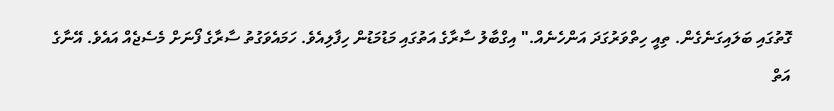ގޮތުގައި ބަލައިގަނެގެން. ތިއީ ހިތްވަރުގަދަ އަންހެނެއް." އިގްބާލު ސާރާގެ އަތުގައި މަޑުމަޑުން ހިފާލިއެވެ. ހަމައެވަގުތު ސާރާގެ ފޯނަށް މެސެޖެއް އައެވެ. އޭނާގެ އަތް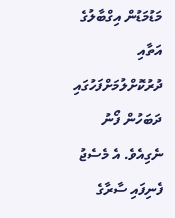މަޑުމަޑުން އިގްބާލުގެ އަތާއި ދުރުކޮށްލުމަށްފަހުގައި ދަބަހުން ފޯނު ނެގިއެވެ. އެ މެސެޖު ފެނިފައި ސާރާގެ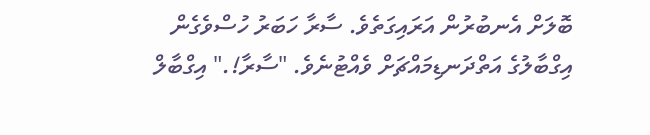ބޮލަށް އެނބުރުން އަރައިގަތެވެ. ސާރާ ހަބަރު ހުސްވެގެން އިގްބާލުގެ އަތްދަނޑިމައްޗަށް ވެއްޓުނެވެ. "ސާރާ!." އިގްބާލް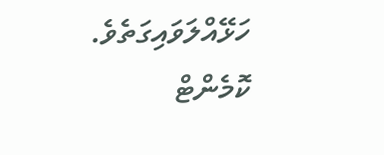ހަޅޭއްލަވައިގަތެވެ.
ކޮމެންޓް